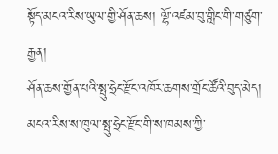སྟོད་མངའ་རིས་ཡུལ་གྱི་ཤོན་ཆས། ལྷོ་འཛམ་བུ་གླིང་གི་གཙུག་རྒྱན།
ཤོན་ཆས་གྱོན་པའི་སྤུ་ཧྲེང་རྫོང་འཁོར་ཆགས་གྲོང་ཚོའི་བུད་མེད།
མངའ་རིས་ས་ཁུལ་སྤུ་ཧྲེང་རྫོང་གི་ས་ཁམས་ཀྱི་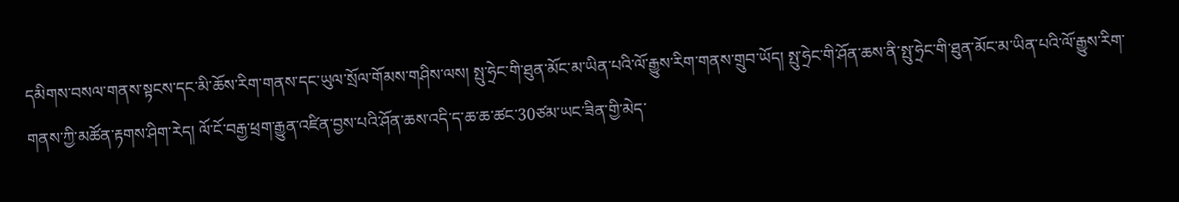དམིགས་བསལ་གནས་སྟངས་དང་མི་ཆོས་རིག་གནས་དང་ཡུལ་སྲོལ་གོམས་གཤིས་ལས། སྤུ་ཧྲེང་གི་ཐུན་མོང་མ་ཡིན་པའི་ལོ་རྒྱུས་རིག་གནས་གྲུབ་ཡོད། སྤུ་ཧྲེང་གི་ཤོན་ཆས་ནི་སྤུ་ཧྲེང་གི་ཐུན་མོང་མ་ཡིན་པའི་ལོ་རྒྱུས་རིག་གནས་ཀྱི་མཚོན་རྟགས་ཤིག་རེད། ལོ་ངོ་བརྒྱ་ཕྲག་རྒྱུན་འཛིན་བྱས་པའི་ཤོན་ཆས་འདི་ད་ཆ་ཆ་ཚང་30ཙམ་ཡང་ཟིན་གྱི་མེད་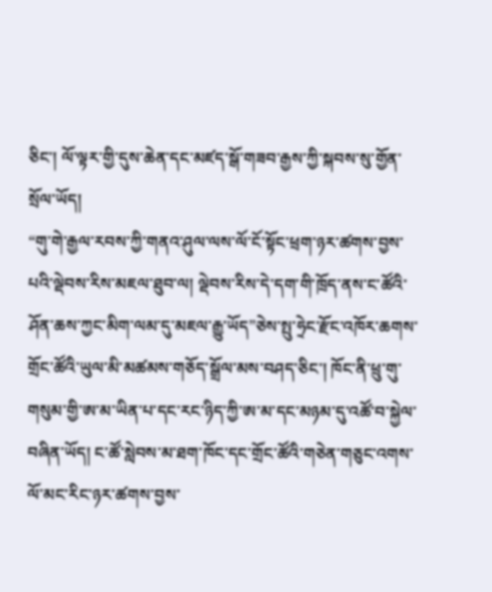ཅིང་། ལོ་ལྟར་གྱི་དུས་ཆེན་དང་མཛད་སྒོ་གཟབ་རྒྱས་ཀྱི་སྐབས་སུ་གྱོན་སྲོལ་ཡོད།
“གུ་གེ་རྒྱལ་རབས་ཀྱི་གནའ་ཤུལ་ལས་ལོ་ངོ་སྟོང་ཕྲག་ཉར་ཚགས་བྱས་པའི་ལྡེབས་རིས་མཇལ་ཐུབ་ལ། ལྡེབས་རིས་དེ་དག་གི་ཁྲོད་ནས་ང་ཚོའི་ཤོན་ཆས་ཀྱང་མིག་ལམ་དུ་མཇལ་རྒྱུ་ཡོད”ཅེས་སྤུ་ཧྲེང་རྫོང་འཁོར་ཆགས་གྲོང་ཚོའི་ཡུལ་མི་མཚམས་གཅོད་སྒྲོལ་མས་བཤད་ཅིང་། ཁོང་ནི་ཕྲུ་གུ་གསུམ་གྱི་ཨ་མ་ཡིན་པ་དང་རང་ཉིད་ཀྱི་ཨ་མ་དང་མཉམ་དུ་འཚོ་བ་སྐྱེལ་བཞིན་ཡོད། ང་ཚོ་སླེབས་མ་ཐག་ཁོང་དང་གྲོང་ཚོའི་གཅེན་གཅུང་འགས་ལོ་མང་རིང་ཉར་ཚགས་བྱས་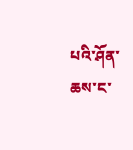པའི་ཤོན་ཆས་ང་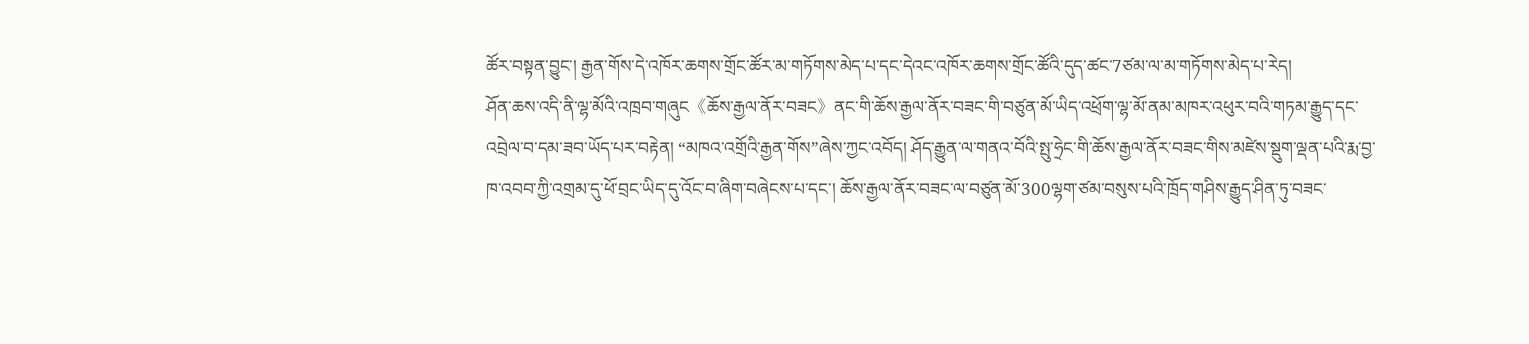ཚོར་བསྟན་བྱུང་། རྒྱན་གོས་དེ་འཁོར་ཆགས་གྲོང་ཚོར་མ་གཏོགས་མེད་པ་དང་དེའང་འཁོར་ཆགས་གྲོང་ཚོའི་དུད་ཚང་7ཙམ་ལ་མ་གཏོགས་མེད་པ་རེད།
ཤོན་ཆས་འདི་ནི་ལྷ་མོའི་འཁྲབ་གཞུང《ཆོས་རྒྱལ་ནོར་བཟང》ནང་གི་ཆོས་རྒྱལ་ནོར་བཟང་གི་བཙུན་མོ་ཡིད་འཕྲོག་ལྷ་མོ་ནམ་མཁར་འཕུར་བའི་གཏམ་རྒྱུད་དང་འབྲེལ་བ་དམ་ཟབ་ཡོད་པར་བརྟེན། “མཁའ་འགྲོའི་རྒྱན་གོས”ཞེས་ཀྱང་འབོད། ཤོད་རྒྱུན་ལ་གནའ་བོའི་སྤུ་ཧྲེང་གི་ཆོས་རྒྱལ་ནོར་བཟང་གིས་མཛེས་སྡུག་ལྡན་པའི་རྨ་བྱ་ཁ་འབབ་ཀྱི་འགྲམ་དུ་ཕོ་བྲང་ཡིད་དུ་འོང་བ་ཞིག་བཞེངས་པ་དང་། ཆོས་རྒྱལ་ནོར་བཟང་ལ་བཙུན་མོ་300ལྷག་ཙམ་བསུས་པའི་ཁྲོད་གཤིས་རྒྱུད་ཤིན་ཏུ་བཟང་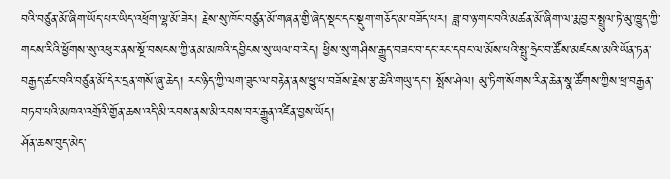བའི་བཙུན་མོ་ཞིག་ཡོད་པར་ཡིད་འཕྲོག་ལྷ་མོ་ཟེར། རྗེས་སུ་ཁོང་བཙུན་མོ་གཞན་གྱི་ཞེད་སྡང་དང་སྡུག་གཅོད་མ་བཟོད་པར། ཟླ་བ་ཉ་གང་བའི་མཚན་མོ་ཞིག་ལ་རྨ་བྱར་སྤྲུལ་ཏེ་མུ་ཁྱུད་ཀྱི་གངས་རིའི་ཕྱོགས་སུ་འཕུར་ནས་སྔོ་བསངས་ཀྱི་ནམ་མཁའི་དབྱིངས་སུ་ཡལ་བ་རེད། ཕྱིས་སུ་གཤིས་རྒྱུད་བཟང་བ་དང་རང་དབང་ལ་མོས་པའི་སྤུ་ཧྲེང་བ་ཚོས་མཛངས་མའི་ཡོན་ཏན་བརྒྱད་ཚང་བའི་བཙུན་མོ་དེར་དྲན་གསོ་ཞུ་ཆེད། རང་ཉིད་ཀྱི་ལག་ཟུང་ལ་བརྟེན་ནས་ཕྱུ་པ་བཟོས་རྗེས་རྩ་ཆེའི་གཡུ་དང་། སྤོས་ཤེལ། མུ་ཏིག་སོགས་རིན་ཆེན་སྣ་ཚོགས་ཀྱིས་ཕྲ་བརྒྱན་བཏབ་པའི་མཁའ་འགྲོའི་གྱོན་ཆས་འདི་མི་རབས་ནས་མི་རབས་བར་རྒྱུན་འཛིན་བྱས་ཡོད།
ཤོན་ཆས་བུད་མེད་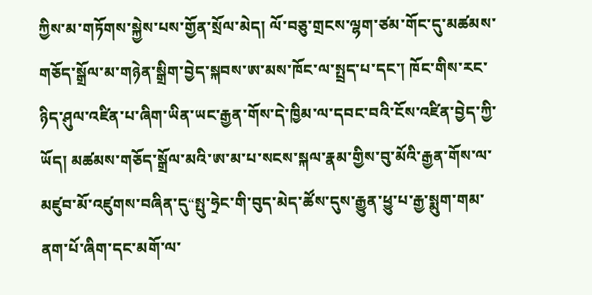ཀྱིས་མ་གཏོགས་སྐྱེས་པས་གྱོན་སྲོལ་མེད། ལོ་བཅུ་གྲངས་ལྷག་ཙམ་གོང་དུ་མཚམས་གཅོད་སྒྲོལ་མ་གཉེན་སྒྲིག་བྱེད་སྐབས་ཨ་མས་ཁོང་ལ་སྤྲད་པ་དང་། ཁོང་གིས་རང་ཉིད་ཤུལ་འཛིན་པ་ཞིག་ཡིན་ཡང་རྒྱན་གོས་དེ་ཁྱིམ་ལ་དབང་བའི་ངོས་འཛིན་བྱེད་ཀྱི་ཡོད། མཚམས་གཅོད་སྒྲོལ་མའི་ཨ་མ་པ་སངས་སྐལ་རྣམ་གྱིས་བུ་མོའི་རྒྱན་གོས་ལ་མཛུབ་མོ་འཛུགས་བཞིན་དུ“སྤུ་ཧྲེང་གི་བུད་མེད་ཚོས་དུས་རྒྱུན་ཕྱུ་པ་རྒྱ་སྨུག་གམ་ནག་པོ་ཞིག་དང་མགོ་ལ་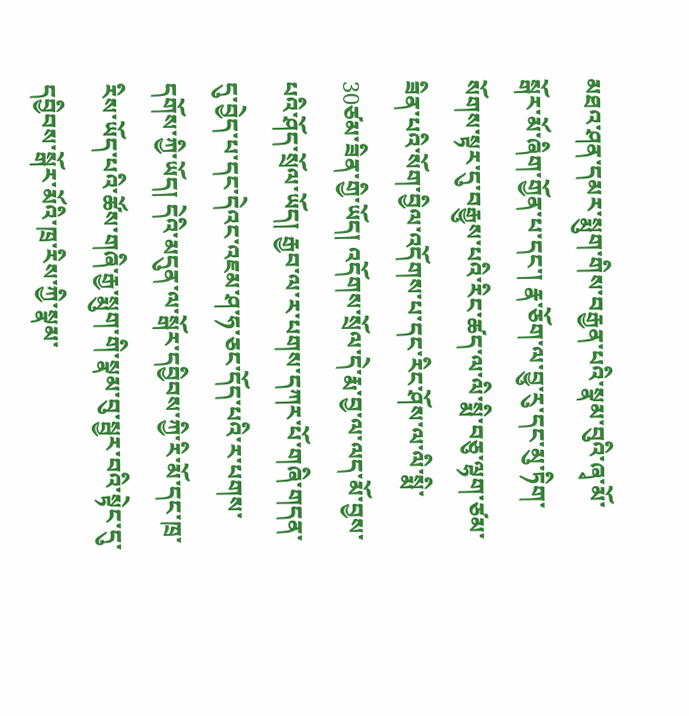མཐའ་ཤན་དམར་སྨུག་གིས་བརྒྱན་པའི་སྣམ་བུའི་ཞྭ་མོ་སྒོར་མོ་ཞིག་གྱོན་པ་དང་། རྣ་ཅོག་ལ་བྱུ་རུ་དང་མུ་ཏིག་སོགས་སྟར་དུ་བརྒྱུས་པའི་རིང་ཚད་ལ་ལི་སྨི་བཅུ་ལྷག་ཙམ་ཟིན་པའི་སོག་བྱིལ་འདོགས་པ་དང་རིང་ཤོས་ལ་ལི་སྨི་30ཙམ་ཟིན་གྱི་ཡོད། འདོགས་སྲོལ་དེ་རྨ་བྱ་ལ་ལད་མོ་བྱས་པའི་ཤོད་སྲོལ་ཡོད། རྒྱབ་ལ་ར་པགས་དཀར་པོ་གཞི་གདན་དུ་བྱེད་པ་དང་དེའང་འཇམ་ཤ་ཧ་ཅང་དོད་པའི་ར་པགས་དགོས་ཀྱི་ཡོད། དེའི་མདུན་ལ་སྒོར་དབྱིབས་ཀྱི་རི་མོ་དང་ཁྲ་རིས་ཡོད་པའི་ཚོས་གཞི་རྒྱ་སྨུག་གི་སྣམ་བུ་སྦྱར་བའི་སྟེང་དུ་དབྱིབས་སྒོར་མོའི་ཁྲ་རིས་ཀྱི་སྣམ་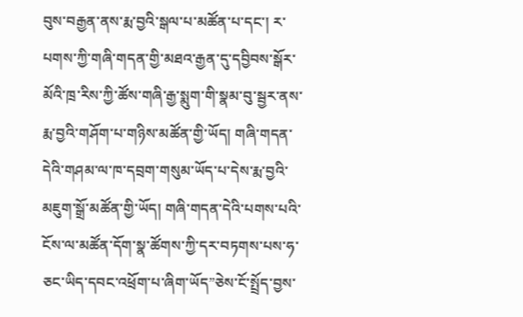བུས་བརྒྱན་ནས་རྨ་བྱའི་སྒལ་པ་མཚོན་པ་དང་། ར་པགས་ཀྱི་གཞི་གདན་གྱི་མཐའ་རྒྱན་དུ་དབྱིབས་སྒོར་མོའི་ཁྲ་རིས་ཀྱི་ཚོས་གཞི་རྒྱ་སྨུག་གི་སྣམ་བུ་སྦྱར་ནས་རྨ་བྱའི་གཤོག་པ་གཉིས་མཚོན་གྱི་ཡོད། གཞི་གདན་དེའི་གཤམ་ལ་ཁ་དབྲག་གསུམ་ཡོད་པ་དེས་རྨ་བྱའི་མཇུག་སྒྲོ་མཚོན་གྱི་ཡོད། གཞི་གདན་དེའི་པགས་པའི་ངོས་ལ་མཚོན་དོག་སྣ་ཚོགས་ཀྱི་དར་བཏགས་པས་ཧ་ཅང་ཡིད་དབང་འཕྲོག་པ་ཞིག་ཡོད”ཅེས་ངོ་སྤྲོད་བྱས་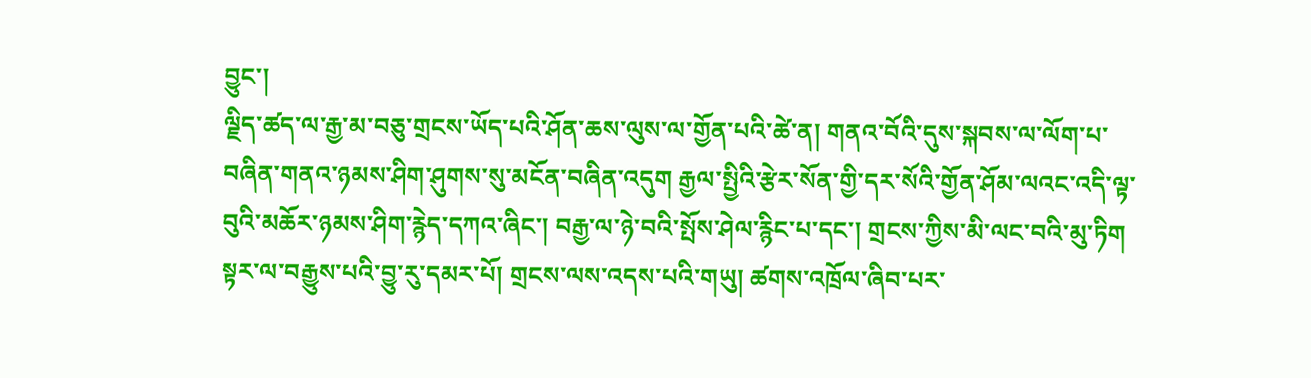བྱུང་།
ལྗིད་ཚད་ལ་རྒྱ་མ་བཅུ་གྲངས་ཡོད་པའི་ཤོན་ཆས་ལུས་ལ་གྱོན་པའི་ཚེ་ན། གནའ་བོའི་དུས་སྐབས་ལ་ལོག་པ་བཞིན་གནའ་ཉམས་ཤིག་ཤུགས་སུ་མངོན་བཞིན་འདུག རྒྱལ་སྤྱིའི་རྩེར་སོན་གྱི་དར་སོའི་གྱོན་ཤོམ་ལའང་འདི་ལྟ་བུའི་མཆོར་ཉམས་ཤིག་རྙེད་དཀའ་ཞིང་། བརྒྱ་ལ་ཉེ་བའི་སྤོས་ཤེལ་རྙིང་པ་དང་། གྲངས་ཀྱིས་མི་ལང་བའི་མུ་ཏིག སྟར་ལ་བརྒྱུས་པའི་བྱུ་རུ་དམར་པོ། གྲངས་ལས་འདས་པའི་གཡུ། ཚགས་འཁྲོལ་ཞིབ་པར་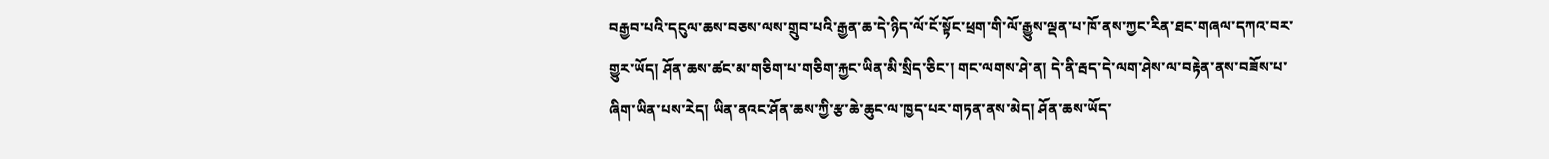བརྒྱབ་པའི་དངུལ་ཆས་བཅས་ལས་གྲུབ་པའི་རྒྱན་ཆ་དེ་ཉིད་ལོ་ངོ་སྟོང་ཕྲག་གི་ལོ་རྒྱུས་ལྡན་པ་ཁོ་ནས་ཀྱང་རིན་ཐང་གཞལ་དཀའ་བར་གྱུར་ཡོད། ཤོན་ཆས་ཚང་མ་གཅིག་པ་གཅིག་རྐྱང་ཡིན་མི་སྲིད་ཅིང་། གང་ལགས་ཤེ་ན། དེ་ནི་རྦད་དེ་ལག་ཤེས་ལ་བརྟེན་ནས་བཟོས་པ་ཞིག་ཡིན་པས་རེད། ཡིན་ནའང་ཤོན་ཆས་ཀྱི་རྩ་ཆེ་ཆུང་ལ་ཁྱད་པར་གཏན་ནས་མེད། ཤོན་ཆས་ཡོད་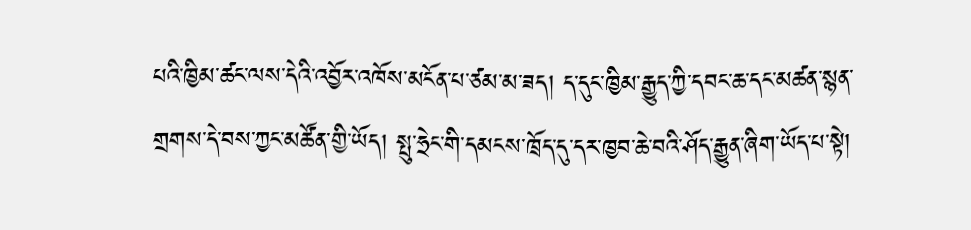པའི་ཁྱིམ་ཚང་ལས་དེའི་འབྱོར་འཁོས་མངོན་པ་ཙམ་མ་ཟད། ད་དུང་ཁྱིམ་རྒྱུད་ཀྱི་དབང་ཆ་དང་མཚན་སྙན་གྲགས་དེ་བས་ཀྱང་མཚོན་གྱི་ཡོད། སྤུ་ཧྲེང་གི་དམངས་ཁྲོད་དུ་དར་ཁྱབ་ཆེ་བའི་ཤོད་རྒྱུན་ཞིག་ཡོད་པ་སྟེ།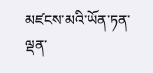མཛངས་མའི་ཡོན་ཏན་ལྡན་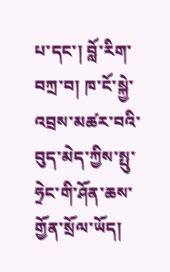པ་དང་། བློ་རིག་བཀྲ་བ། ཁ་ངོ་སྐྱེ་འབྲས་མཚར་བའི་བུད་མེད་ཀྱིས་སྤུ་ཧྲེང་གི་ཤོན་ཆས་གྱོན་སྲོལ་ཡོད།